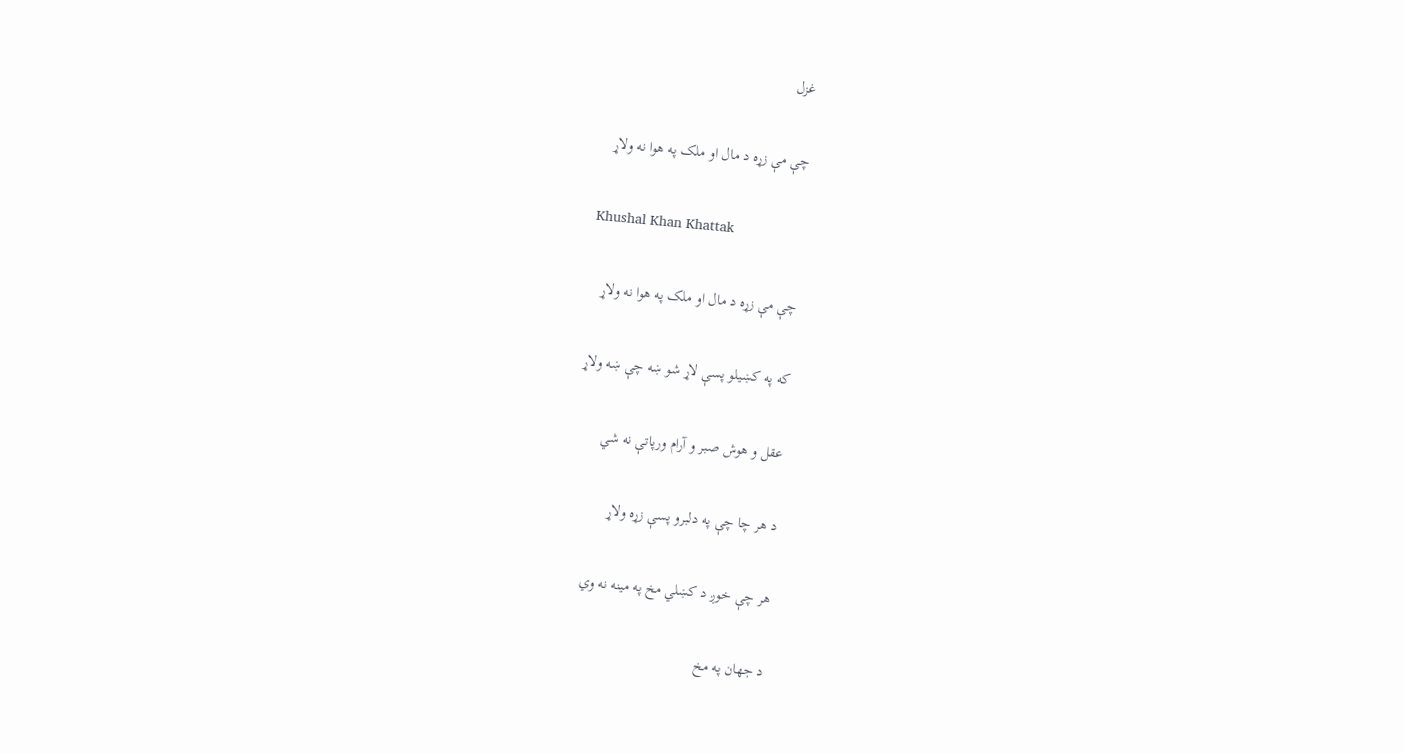غزل

چې مې زړه د مال او ملک په هوا نه ولاړ

Khushal Khan Khattak

چې مې زړه د مال او ملک په هوا نه ولاړ

که په کښيلو پسې لاړ شو ښه چې ښه ولاړ

عقل و هوش صبر و آرام ورپاتې نه شي

د هر چا چې په دلبرو پسې زړه ولاړ

هر چې خوږ د کښلي مخ په مينه نه وي

د جهان په مخ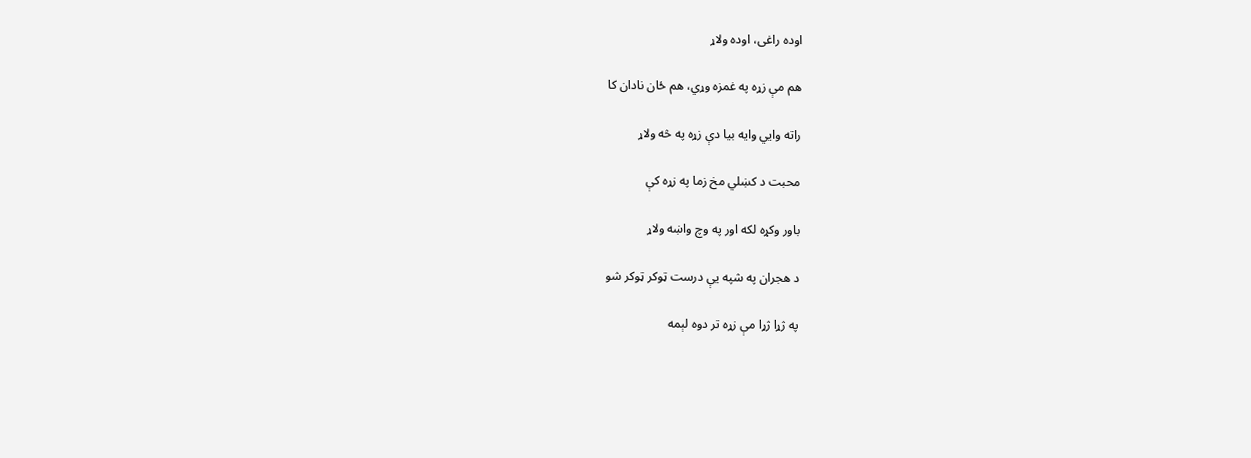اوده راغی، اوده ولاړ

هم مې زړه په غمزه وړي، هم ځان نادان کا

راته وايي وايه بيا دې زړه په څه ولاړ

محبت د کښلي مخ زما په زړه کې

باور وکړه لکه اور په وچ واښه ولاړ

د هجران په شپه يې درست ټوکر ټوکر شو

په ژړا ژړا مې زړه تر دوه لېمه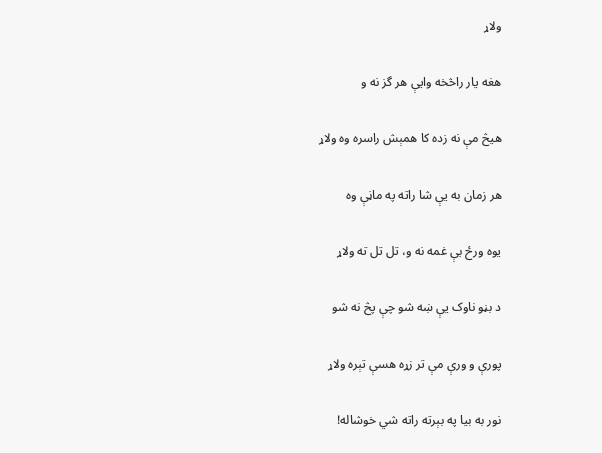ولاړ

هغه يار راڅخه وايې هر گز نه و

هيڅ مې نه زده کا همېش راسره وه ولاړ

هر زمان به يې شا راته په ماڼې وه

يوه ورځ بې غمه نه و، تل تل ته ولاړ

د بڼو ناوک يې ښه شو چې پڅ نه شو

پورې و ورې مې تر زړه هسې تېره ولاړ

نور به بيا په بېرته راته شي خوشاله!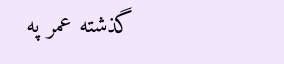گذشته عمر په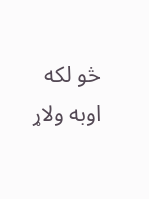څو لکه اوبه ولاړ